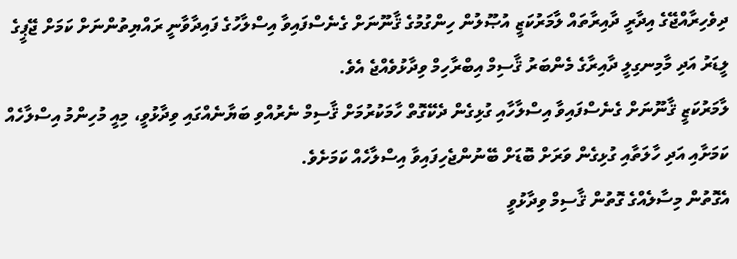ދިވެހިރާއްޖޭގެ އިދާރީ ދާއިރާތައް ލާމަރުކަޒީ އުޞޫލުން ހިންގުމުގެ ޤާނޫނަށް ގެނެސްފައިވާ އިސްލާހުގެ ފައިދާވާނީ ރައްޔިތުންނަށް ކަމަށް ޖޭޕީގެ ލީޑަރު އަދި މާމިނގިލީ ދާއިރާގެ މެންބަރު ޤާސިމް އިބްރާހިމް ވިދާޅުވެއްޖެ އެވެ.
ލާމަރުކަޒީ ޤާނޫނަށް ގެނެސްފައިވާ އިސްލާހާއި ގުޅިގެން ދެކޭގޮތް ހާމަކުރުމަށް ޤާސިމް ނެރުއްވި ބަޔާނެއްގައި ވިދާޅުވީ، މިއީ މުހިންމު އިސްލާހެއް ކަމަށާއި އަދި ހާލަތާއި ގުޅިގެން ވަރަށް ބޮޑަށް ބޭނުންޖެހިފައިވާ އިސްލާހެއް ކަމަށެވެ.
އެގޮތުން މިސާލެއްގެ ގޮތުން ޤާސިމް ވިދާޅުވީ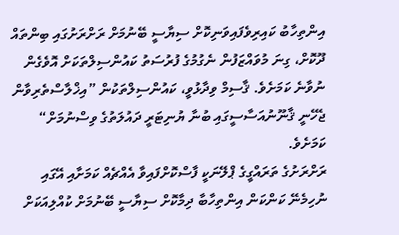އިންތިހާބު ކައިރިވެފައިވަނިކޮށް ސިޔާސީ ބޭނުމަށް ރަށްރަށުގައި ބިންތައް ދޫކޮށް، ގިނަ މުވައްޒަފުން ނެގުމުގެ ފުރުސަތު ކައުންސިލްތަކަށް އޮވެގެން ނުވާނެ ކަމަށެވެ. ޤާސިމް ވިދާޅުވީ، ކައުންސިލްތަކުން ”އިޚްލާސްތެރިވާން ޖެހޭނީ ޤާނޫނުއަސާސީގައި ބުނާ ޔުނިޓަރީ ދައުލަތުގެ ވިސްނުމަށް“ ކަމަށެވެ.
ރަށްރަށުގެ ތަރައްގީގެ ޕްލޭނަކީ ފާސްކޮށްފައިވާ އެއްޗެއް ކަމަށާއި އޭގައި ނުހިމެނޭ ކަންކަން އިންތިހާބާ ދިމާކޮށް ސިޔާސީ ބޭނުމަށް ކުއްލިއަކަށް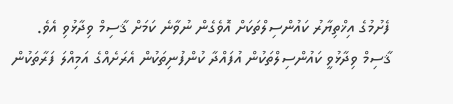ފެށުމުގެ އިޚްތިޔާރު ކައުންސިލްތަކަށް އޮވެގެން ނުވާނެ ކަމަށް ޤާސިމް ވިދާޅުވި އެވެ.
ޤާސިމް ވިދާޅުވީ ކައުންސިލްތަކުން އުފައްދާ ކުންފުނިތަކުން އެރަށެއްގެ އަމިއްލަ ފަރާތަކުން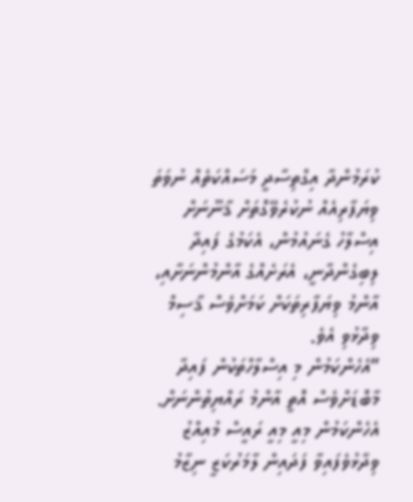ކުރަމުންދާ އިގްތިސާދީ މަސައްކަތެއް ނުވަތަ ވިޔަފާރިއެއް ނުކުރެވޭގޮތަށް ޤާނޫނަށް އިސްލާހު ގެނައުމުން، އެކަމުގެ ފައިދާ ލިބިގެންދާނީ، އެރަށެއްގެ އާންމުންނަށާއި، އާންމު ވިޔަފާރިތަކަށް ކަމަށްވެސް ޤާސިމް ވިދާޅުވި އެވެ.
”އެހެންކަމުން މި އިސްލާހްތަކުން ފައިދާ މާބޮޑަށްވެސް އޮތީ އާންމު ރައްޔިތުންނަށް. އެހެންކަމުން މިއީ މިއީ ރައީސް މުއިއްޒު ވިދާޅުވެފައިވާ ފަދައިން ލާމަރުކަޒީ ނިޒާމު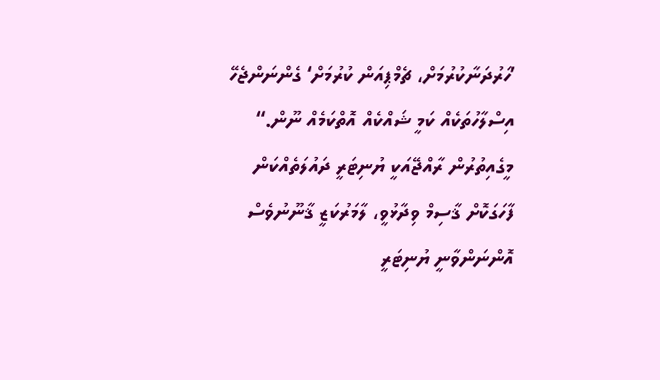’ހަރުދަނާކުރުމަށް، ޗެމްޕިއަން ކުރުމަށް‘ ގެންނަންޖެހޭ އިސްލާހުތަކެއް ކަމީ ޝައްކެއް އޮތްކަމެއް ނޫން.“
މީގެއިތުރުން ރާއްޖޭއަކީ ޔުނިޓަރީ ދައުލަތެއްކަން ފާހަގަކޮށް ޤާސިމް ވިދާޅުވީ، ލާމަރުކަޒީ ޤާނޫނުވެސް އޮންނަންވާނީ ޔުނިޓަރީ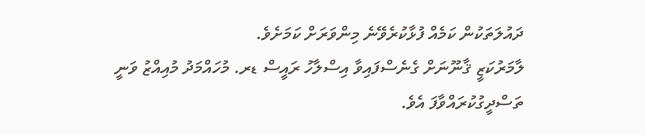ދައުލަތަކުން ކަމެއް ފުޅާކުރެވޭނެ މިންވަރަށް ކަމަށެވެ.
ލާމަރުކަޒީ ޤާނޫނަށް ގެނެސްފައިވާ އިސްލާހު ރައީސް ޑރ. މުހައްމަދު މުއިއްޒު ވަނީ ތަސްދީގުކުރައްވާފަ އެވެ.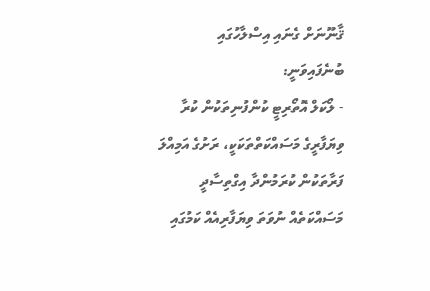ޤާނޫނަށް ގެނައި އިސްލާހުގައި ބުނެފައިވަނީ:
- ލޯކަލް އޮތޯރިޓީ ކުންފުނިތަކުން ކުރާ ވިޔަފާރީގެ މަސައްކަތްތަކަކީ، ރަށުގެ އަމިއްލަ ފަރާތަކުން ކުރަމުންދާ އިގްތިސާދީ މަސައްކަތެއް ނުވަތަ ވިޔަފާރިއެއް ކަމުގައި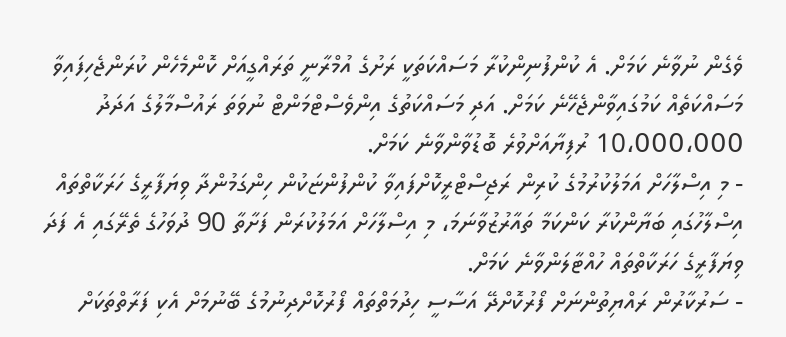ވެގެން ނުވާނެ ކަމަށް. އެ ކުންފުނިންކުރާ މަސައްކަތަކީ ރަށުގެ އުމްރާނީ ތަރައްގީއަށް ކޮންމެހެން ކުރަންޖެހިފައިވާ މަސައްކަތެއް ކަމުގައިވާންޖެހޭނެ ކަމަށް. އަދި މަސައްކަތުގެ އިންވެސްޓްމަންޓް ނުވަތަ ރައުސްމާލުގެ އަދަދު 10،000،000 ރުފިޔާއަށްވުރެ ބޮޑުވާންވާނެ ކަމަށް.
- މި އިސްލާހަށް އަމަލުކުރުމުގެ ކުރިން ރަޖިސްޓްރީކޮށްފައިވާ ކުންފުންޏަކުން ހިންގަމުންދާ ވިޔަފާރީގެ ހަރަކާތްތައް އިސްލާހުގައި ބަޔާންކުރާ ކަންކަމާ ތައާރުޒުވާނަމަ، މި އިސްލާހަށް އަމަލުކުރަން ފަށާތާ 90 ދުވަހުގެ ތެރޭގައި އެ ފަދަ ވިޔަފާރީގެ ހަރަކާތްތައް ހުއްޓާލަންވާނެ ކަމަށް.
- ސަރުކާރުން ރައްޔިތުންނަށް ފޯރުކޮށްދޭ އަސާސީ ހިދުމަތްތައް ފޯރުކޮށްދިނުމުގެ ބޭނުމަށް އެކި ފަރާތްތަކަށް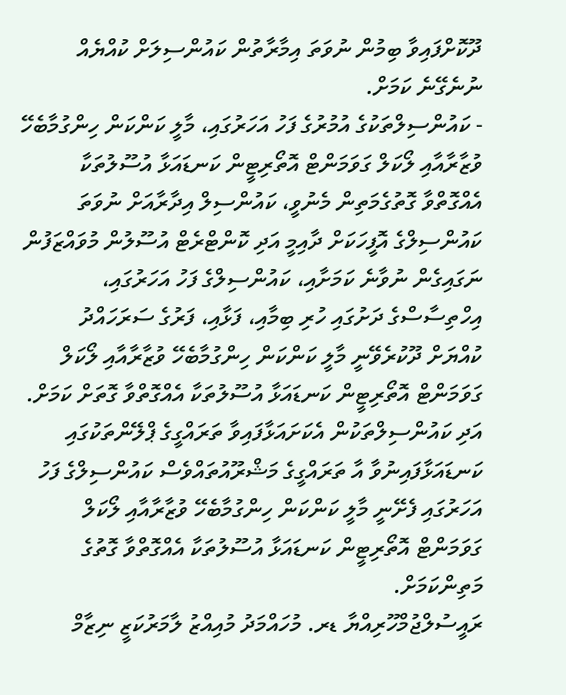ދޫކޮށްފައިވާ ބިމުން ނުވަތަ އިމާރާތުން ކައުންސިލަށް ކުއްޔެއް ނުނެގޭނެ ކަމަށް.
- ކައުންސިލްތަކުގެ އުމުރުގެ ފަހު އަހަރުގައި، މާލީ ކަންކަން ހިންގުމާބެހޭ ވުޒާރާއާއި ލޯކަލް ގަވަމަންޓް އޮތޯރިޓީން ކަނޑައަޅާ އުސޫލުތަކާ އެއްގޮތްވާ ގޮތުގެމަތިން މެނުވީ، ކައުންސިލް އިދާރާއަށް ނުވަތަ ކައުންސިލްގެ އޮފީހަކަށް ދާއިމީ އަދި ކޮންޓްރެޓް އުސޫލުން މުވައްޒަފުން ނަގައިގެން ނުވާނެ ކަމަށާއި، ކައުންސިލްގެ ފަހު އަހަރުގައި، އިހްތިސާސްގެ ދަށުގައި ހުރި ބިމާއި، ފަޅާއި، ފަރުގެ ސަރަހައްދު ކުއްޔަށް ދޫކުރެވޭނީ މާލީ ކަންކަން ހިންގުމާބެހޭ ވުޒާރާއާއި ލޯކަލް ގަވަމަންޓް އޮތޯރިޓީން ކަނޑައަޅާ އުސޫލުތަކާ އެއްގޮތްވާ ގޮތަށް ކަމަށް. އަދި ކައުންސިލްތަކުން އެކަށައަޅާފައިވާ ތަރައްގީގެ ޕްލޭންތަކުގައި ކަނޑައަޅާފައިނުވާ އާ ތަރައްގީގެ މަޝްރޫއުތައްވެސް ކައުންސިލްގެ ފަހު އަހަރުގައި ފެށޭނީ މާލީ ކަންކަން ހިންގުމާބެހޭ ވުޒާރާއާއި ލޯކަލް ގަވަމަންޓް އޮތޯރިޓީން ކަނޑައަޅާ އުސޫލުތަކާ އެއްގޮތްވާ ގޮތުގެ މަތިންކަމަށް.
ރައީސުލްޖުމްހޫރިއްޔާ ޑރ. މުހައްމަދު މުއިއްޒު ލާމަރުކަޒީ ނިޒާމް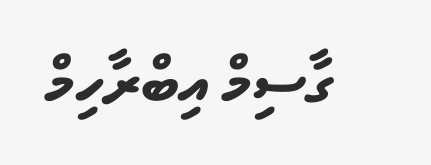ގާސިމް އިބްރާހިމް